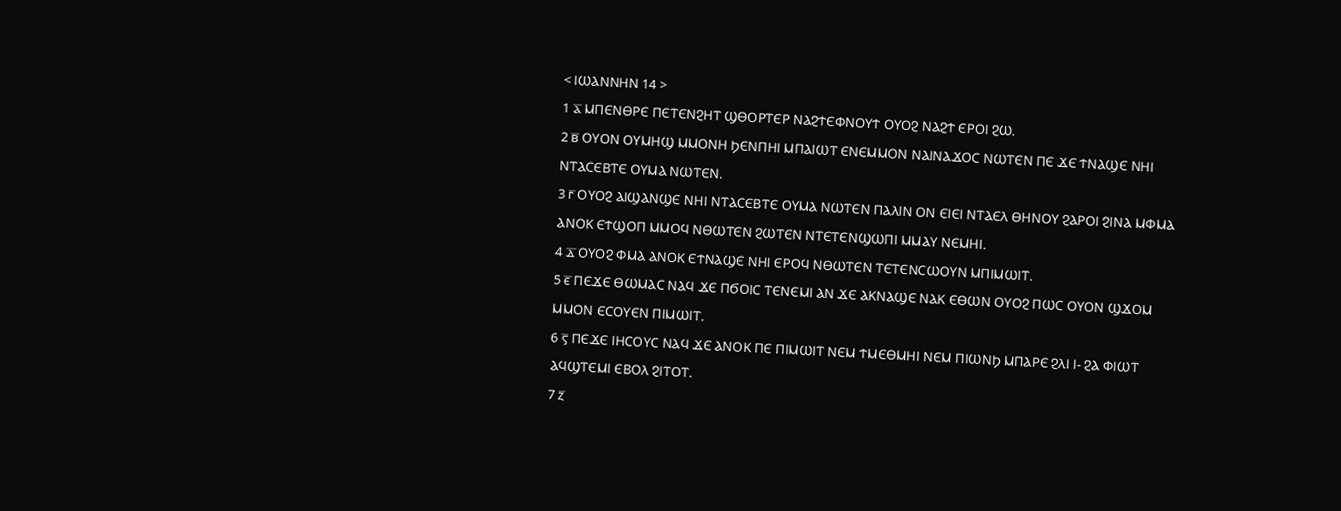< ⲒⲰⲀⲚⲚⲎⲚ 14 >
1 ⲁ̅ ⲘⲠⲈⲚⲐⲢⲈ ⲠⲈⲦⲈⲚϨⲎⲦ ϢⲐⲞⲢⲦⲈⲢ ⲚⲀϨϮⲈⲪⲚⲞⲨϮ ⲞⲨⲞϨ ⲚⲀϨϮ ⲈⲢⲞⲒ ϨⲰ.
2 ⲃ̅ ⲞⲨⲞⲚ ⲞⲨⲘⲎϢ ⲘⲘⲞⲚⲎ ϦⲈⲚⲠⲎⲒ ⲘⲠⲀⲒⲰⲦ ⲈⲚⲈⲘⲘⲞⲚ ⲚⲀⲒⲚⲀϪⲞⲤ ⲚⲰⲦⲈⲚ ⲠⲈ ϪⲈ ϮⲚⲀϢⲈ ⲚⲎⲒ ⲚⲦⲀⲤⲈⲂⲦⲈ ⲞⲨⲘⲀ ⲚⲰⲦⲈⲚ.
3 ⲅ̅ ⲞⲨⲞϨ ⲀⲒϢⲀⲚϢⲈ ⲚⲎⲒ ⲚⲦⲀⲤⲈⲂⲦⲈ ⲞⲨⲘⲀ ⲚⲰⲦⲈⲚ ⲠⲀⲖⲒⲚ ⲞⲚ ⲈⲒⲈⲒ ⲚⲦⲀⲈⲖ ⲐⲎⲚⲞⲨ ϨⲀⲢⲞⲒ ϨⲒⲚⲀ ⲘⲪⲘⲀ ⲀⲚⲞⲔ ⲈϮϢⲞⲠ ⲘⲘⲞϤ ⲚⲐⲰⲦⲈⲚ ϨⲰⲦⲈⲚ ⲚⲦⲈⲦⲈⲚϢⲰⲠⲒ ⲘⲘⲀⲨ ⲚⲈⲘⲎⲒ.
4 ⲇ̅ ⲞⲨⲞϨ ⲪⲘⲀ ⲀⲚⲞⲔ ⲈϮⲚⲀϢⲈ ⲚⲎⲒ ⲈⲢⲞϤ ⲚⲐⲰⲦⲈⲚ ⲦⲈⲦⲈⲚⲤⲰⲞⲨⲚ ⲘⲠⲒⲘⲰⲒⲦ.
5 ⲉ̅ ⲠⲈϪⲈ ⲐⲰⲘⲀⲤ ⲚⲀϤ ϪⲈ ⲠϬⲞⲒⲤ ⲦⲈⲚⲈⲘⲒ ⲀⲚ ϪⲈ ⲀⲔⲚⲀϢⲈ ⲚⲀⲔ ⲈⲐⲰⲚ ⲞⲨⲞϨ ⲠⲰⲤ ⲞⲨⲞⲚ ϢϪⲞⲘ ⲘⲘⲞⲚ ⲈⲤⲞⲨⲈⲚ ⲠⲒⲘⲰⲒⲦ.
6 ⲋ̅ ⲠⲈϪⲈ ⲒⲎⲤⲞⲨⲤ ⲚⲀϤ ϪⲈ ⲀⲚⲞⲔ ⲠⲈ ⲠⲒⲘⲰⲒⲦ ⲚⲈⲘ ϮⲘⲈⲐⲘⲎⲒ ⲚⲈⲘ ⲠⲒⲰⲚϦ ⲘⲠⲀⲢⲈ ϨⲖⲒ Ⲓ- ϨⲀ ⲪⲒⲰⲦ ⲀϤϢⲦⲈⲘⲒ ⲈⲂⲞⲖ ϨⲒⲦⲞⲦ.
7 ⲍ̅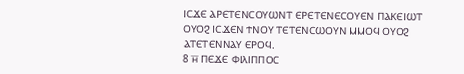ⲒⲤϪⲈ ⲀⲢⲈⲦⲈⲚⲤⲞⲨⲰⲚⲦ ⲈⲢⲈⲦⲈⲚⲈⲤⲞⲨⲈⲚ ⲠⲀⲔⲈⲒⲰⲦ ⲞⲨⲞϨ ⲒⲤϪⲈⲚ ϮⲚⲞⲨ ⲦⲈⲦⲈⲚⲤⲰⲞⲨⲚ ⲘⲘⲞϤ ⲞⲨⲞϨ ⲀⲦⲈⲦⲈⲚⲚⲀⲨ ⲈⲢⲞϤ.
8 ⲏ̅ ⲠⲈϪⲈ ⲪⲒⲖⲒⲠⲠⲞⲤ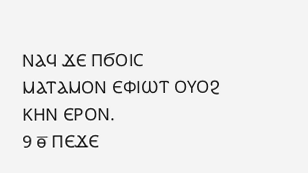ⲚⲀϤ ϪⲈ ⲠϬⲞⲒⲤ ⲘⲀⲦⲀⲘⲞⲚ ⲈⲪⲒⲰⲦ ⲞⲨⲞϨ ⲔⲎⲚ ⲈⲢⲞⲚ.
9 ⲑ̅ ⲠⲈϪⲈ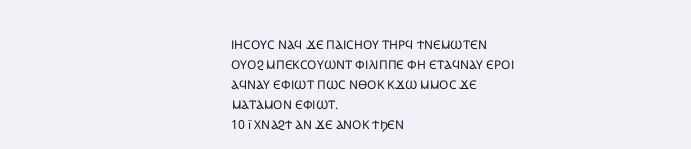ⲒⲎⲤⲞⲨⲤ ⲚⲀϤ ϪⲈ ⲠⲀⲒⲤⲎⲞⲨ ⲦⲎⲢϤ ϮⲚⲈⲘⲰⲦⲈⲚ ⲞⲨⲞϨ ⲘⲠⲈⲔⲤⲞⲨⲰⲚⲦ ⲪⲒⲖⲒⲠⲠⲈ ⲪⲎ ⲈⲦⲀϤⲚⲀⲨ ⲈⲢⲞⲒ ⲀϤⲚⲀⲨ ⲈⲪⲒⲰⲦ ⲠⲰⲤ ⲚⲐⲞⲔ ⲔϪⲰ ⲘⲘⲞⲤ ϪⲈ ⲘⲀⲦⲀⲘⲞⲚ ⲈⲪⲒⲰⲦ.
10 ⲓ̅ ⲬⲚⲀϨϮ ⲀⲚ ϪⲈ ⲀⲚⲞⲔ ϮϦⲈⲚ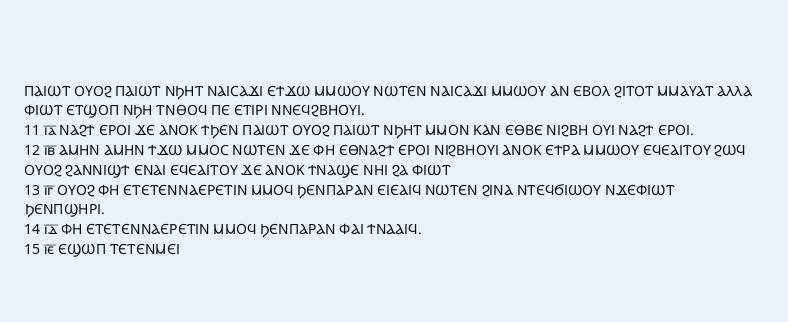ⲠⲀⲒⲰⲦ ⲞⲨⲞϨ ⲠⲀⲒⲰⲦ ⲚϦⲎⲦ ⲚⲀⲒⲤⲀϪⲒ ⲈϮϪⲰ ⲘⲘⲰⲞⲨ ⲚⲰⲦⲈⲚ ⲚⲀⲒⲤⲀϪⲒ ⲘⲘⲰⲞⲨ ⲀⲚ ⲈⲂⲞⲖ ϨⲒⲦⲞⲦ ⲘⲘⲀⲨⲀⲦ ⲀⲖⲖⲀ ⲪⲒⲰⲦ ⲈⲦϢⲞⲠ ⲚϦⲎ ⲦⲚⲐⲞϤ ⲠⲈ ⲈⲦⲒⲢⲒ ⲚⲚⲈϤϨⲂⲎⲞⲨⲒ.
11 ⲓ̅ⲁ̅ ⲚⲀϨϮ ⲈⲢⲞⲒ ϪⲈ ⲀⲚⲞⲔ ϮϦⲈⲚ ⲠⲀⲒⲰⲦ ⲞⲨⲞϨ ⲠⲀⲒⲰⲦ ⲚϦⲎⲦ ⲘⲘⲞⲚ ⲔⲀⲚ ⲈⲐⲂⲈ ⲚⲒϨⲂⲎ ⲞⲨⲒ ⲚⲀϨϮ ⲈⲢⲞⲒ.
12 ⲓ̅ⲃ̅ ⲀⲘⲎⲚ ⲀⲘⲎⲚ ϮϪⲰ ⲘⲘⲞⲤ ⲚⲰⲦⲈⲚ ϪⲈ ⲪⲎ ⲈⲐⲚⲀϨϮ ⲈⲢⲞⲒ ⲚⲒϨⲂⲎⲞⲨⲒ ⲀⲚⲞⲔ ⲈϮⲢⲀ ⲘⲘⲰⲞⲨ ⲈϤⲈⲀⲒⲦⲞⲨ ϨⲰϤ ⲞⲨⲞϨ ϨⲀⲚⲚⲒϢϮ ⲈⲚⲀⲒ ⲈϤⲈⲀⲒⲦⲞⲨ ϪⲈ ⲀⲚⲞⲔ ϮⲚⲀϢⲈ ⲚⲎⲒ ϨⲀ ⲪⲒⲰⲦ
13 ⲓ̅ⲅ̅ ⲞⲨⲞϨ ⲪⲎ ⲈⲦⲈⲦⲈⲚⲚⲀⲈⲢⲈⲦⲒⲚ ⲘⲘⲞϤ ϦⲈⲚⲠⲀⲢⲀⲚ ⲈⲒⲈⲀⲒϤ ⲚⲰⲦⲈⲚ ϨⲒⲚⲀ ⲚⲦⲈϤϬⲒⲰⲞⲨ ⲚϪⲈⲪⲒⲰⲦ ϦⲈⲚⲠϢⲎⲢⲒ.
14 ⲓ̅ⲇ̅ ⲪⲎ ⲈⲦⲈⲦⲈⲚⲚⲀⲈⲢⲈⲦⲒⲚ ⲘⲘⲞϤ ϦⲈⲚⲠⲀⲢⲀⲚ ⲪⲀⲒ ϮⲚⲀⲀⲒϤ.
15 ⲓ̅ⲉ̅ ⲈϢⲰⲠ ⲦⲈⲦⲈⲚⲘⲈⲒ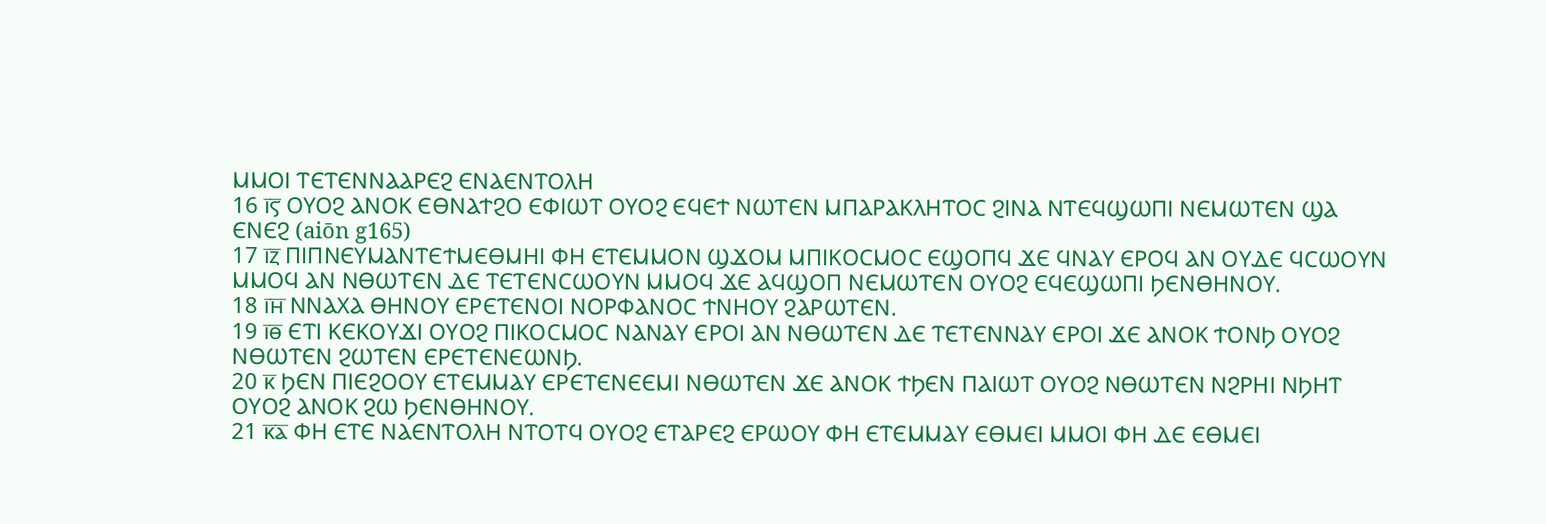ⲘⲘⲞⲒ ⲦⲈⲦⲈⲚⲚⲀⲀⲢⲈϨ ⲈⲚⲀⲈⲚⲦⲞⲖⲎ
16 ⲓ̅ⲋ̅ ⲞⲨⲞϨ ⲀⲚⲞⲔ ⲈⲐⲚⲀϮϨⲞ ⲈⲪⲒⲰⲦ ⲞⲨⲞϨ ⲈϤⲈϮ ⲚⲰⲦⲈⲚ ⲘⲠⲀⲢⲀⲔⲖⲎⲦⲞⲤ ϨⲒⲚⲀ ⲚⲦⲈϤϢⲰⲠⲒ ⲚⲈⲘⲰⲦⲈⲚ ϢⲀ ⲈⲚⲈϨ (aiōn g165)
17 ⲓ̅ⲍ̅ ⲠⲒⲠⲚⲈⲨⲘⲀⲚⲦⲈϮⲘⲈⲐⲘⲎⲒ ⲪⲎ ⲈⲦⲈⲘⲘⲞⲚ ϢϪⲞⲘ ⲘⲠⲒⲔⲞⲤⲘⲞⲤ ⲈϢⲞⲠϤ ϪⲈ ϤⲚⲀⲨ ⲈⲢⲞϤ ⲀⲚ ⲞⲨⲆⲈ ϤⲤⲰⲞⲨⲚ ⲘⲘⲞϤ ⲀⲚ ⲚⲐⲰⲦⲈⲚ ⲆⲈ ⲦⲈⲦⲈⲚⲤⲰⲞⲨⲚ ⲘⲘⲞϤ ϪⲈ ⲀϤϢⲞⲠ ⲚⲈⲘⲰⲦⲈⲚ ⲞⲨⲞϨ ⲈϤⲈϢⲰⲠⲒ ϦⲈⲚⲐⲎⲚⲞⲨ.
18 ⲓ̅ⲏ̅ ⲚⲚⲀⲬⲀ ⲐⲎⲚⲞⲨ ⲈⲢⲈⲦⲈⲚⲞⲒ ⲚⲞⲢⲪⲀⲚⲞⲤ ϮⲚⲎⲞⲨ ϨⲀⲢⲰⲦⲈⲚ.
19 ⲓ̅ⲑ̅ ⲈⲦⲒ ⲔⲈⲔⲞⲨϪⲒ ⲞⲨⲞϨ ⲠⲒⲔⲞⲤⲘⲞⲤ ⲚⲀⲚⲀⲨ ⲈⲢⲞⲒ ⲀⲚ ⲚⲐⲰⲦⲈⲚ ⲆⲈ ⲦⲈⲦⲈⲚⲚⲀⲨ ⲈⲢⲞⲒ ϪⲈ ⲀⲚⲞⲔ ϮⲞⲚϦ ⲞⲨⲞϨ ⲚⲐⲰⲦⲈⲚ ϨⲰⲦⲈⲚ ⲈⲢⲈⲦⲈⲚⲈⲰⲚϦ.
20 ⲕ̅ ϦⲈⲚ ⲠⲒⲈϨⲞⲞⲨ ⲈⲦⲈⲘⲘⲀⲨ ⲈⲢⲈⲦⲈⲚⲈⲈⲘⲒ ⲚⲐⲰⲦⲈⲚ ϪⲈ ⲀⲚⲞⲔ ϮϦⲈⲚ ⲠⲀⲒⲰⲦ ⲞⲨⲞϨ ⲚⲐⲰⲦⲈⲚ ⲚϨⲢⲎⲒ ⲚϦⲎⲦ ⲞⲨⲞϨ ⲀⲚⲞⲔ ϨⲰ ϦⲈⲚⲐⲎⲚⲞⲨ.
21 ⲕ̅ⲁ̅ ⲪⲎ ⲈⲦⲈ ⲚⲀⲈⲚⲦⲞⲖⲎ ⲚⲦⲞⲦϤ ⲞⲨⲞϨ ⲈⲦⲀⲢⲈϨ ⲈⲢⲰⲞⲨ ⲪⲎ ⲈⲦⲈⲘⲘⲀⲨ ⲈⲐⲘⲈⲒ ⲘⲘⲞⲒ ⲪⲎ ⲆⲈ ⲈⲐⲘⲈⲒ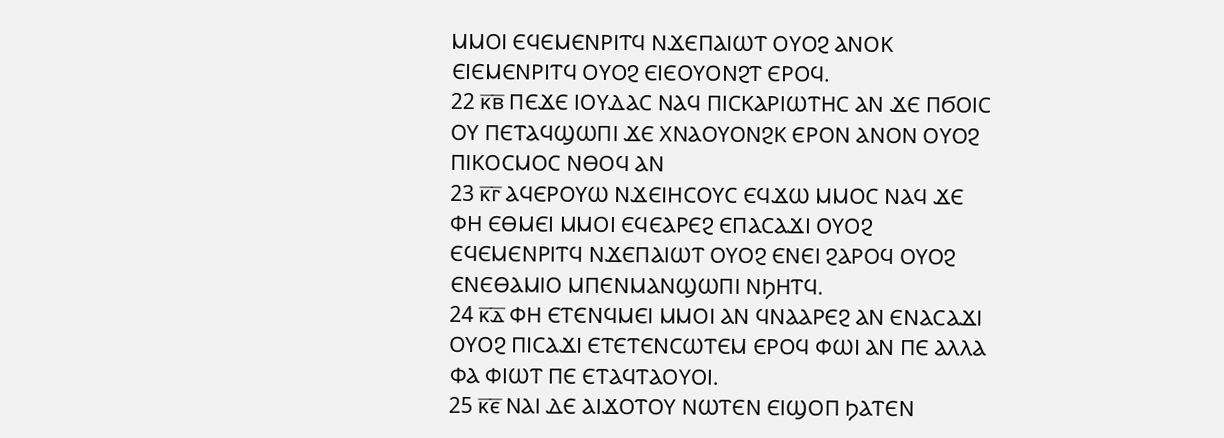ⲘⲘⲞⲒ ⲈϤⲈⲘⲈⲚⲢⲒⲦϤ ⲚϪⲈⲠⲀⲒⲰⲦ ⲞⲨⲞϨ ⲀⲚⲞⲔ ⲈⲒⲈⲘⲈⲚⲢⲒⲦϤ ⲞⲨⲞϨ ⲈⲒⲈⲞⲨⲞⲚϨⲦ ⲈⲢⲞϤ.
22 ⲕ̅ⲃ̅ ⲠⲈϪⲈ ⲒⲞⲨⲆⲀⲤ ⲚⲀϤ ⲠⲒⲤⲔⲀⲢⲒⲰⲦⲎⲤ ⲀⲚ ϪⲈ ⲠϬⲞⲒⲤ ⲞⲨ ⲠⲈⲦⲀϤϢⲰⲠⲒ ϪⲈ ⲬⲚⲀⲞⲨⲞⲚϨⲔ ⲈⲢⲞⲚ ⲀⲚⲞⲚ ⲞⲨⲞϨ ⲠⲒⲔⲞⲤⲘⲞⲤ ⲚⲐⲞϤ ⲀⲚ
23 ⲕ̅ⲅ̅ ⲀϤⲈⲢⲞⲨⲰ ⲚϪⲈⲒⲎⲤⲞⲨⲤ ⲈϤϪⲰ ⲘⲘⲞⲤ ⲚⲀϤ ϪⲈ ⲪⲎ ⲈⲐⲘⲈⲒ ⲘⲘⲞⲒ ⲈϤⲈⲀⲢⲈϨ ⲈⲠⲀⲤⲀϪⲒ ⲞⲨⲞϨ ⲈϤⲈⲘⲈⲚⲢⲒⲦϤ ⲚϪⲈⲠⲀⲒⲰⲦ ⲞⲨⲞϨ ⲈⲚⲈⲒ ϨⲀⲢⲞϤ ⲞⲨⲞϨ ⲈⲚⲈⲐⲀⲘⲒⲞ ⲘⲠⲈⲚⲘⲀⲚϢⲰⲠⲒ ⲚϦⲎⲦϤ.
24 ⲕ̅ⲇ̅ ⲪⲎ ⲈⲦⲈⲚϤⲘⲈⲒ ⲘⲘⲞⲒ ⲀⲚ ϤⲚⲀⲀⲢⲈϨ ⲀⲚ ⲈⲚⲀⲤⲀϪⲒ ⲞⲨⲞϨ ⲠⲒⲤⲀϪⲒ ⲈⲦⲈⲦⲈⲚⲤⲰⲦⲈⲘ ⲈⲢⲞϤ ⲪⲰⲒ ⲀⲚ ⲠⲈ ⲀⲖⲖⲀ ⲪⲀ ⲪⲒⲰⲦ ⲠⲈ ⲈⲦⲀϤⲦⲀⲞⲨⲞⲒ.
25 ⲕ̅ⲉ̅ ⲚⲀⲒ ⲆⲈ ⲀⲒϪⲞⲦⲞⲨ ⲚⲰⲦⲈⲚ ⲈⲒϢⲞⲠ ϦⲀⲦⲈⲚ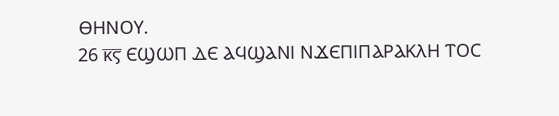ⲐⲎⲚⲞⲨ.
26 ⲕ̅ⲋ̅ ⲈϢⲰⲠ ⲆⲈ ⲀϤϢⲀⲚⲒ ⲚϪⲈⲠⲒⲠⲀⲢⲀⲔⲖⲎ ⲦⲞⲤ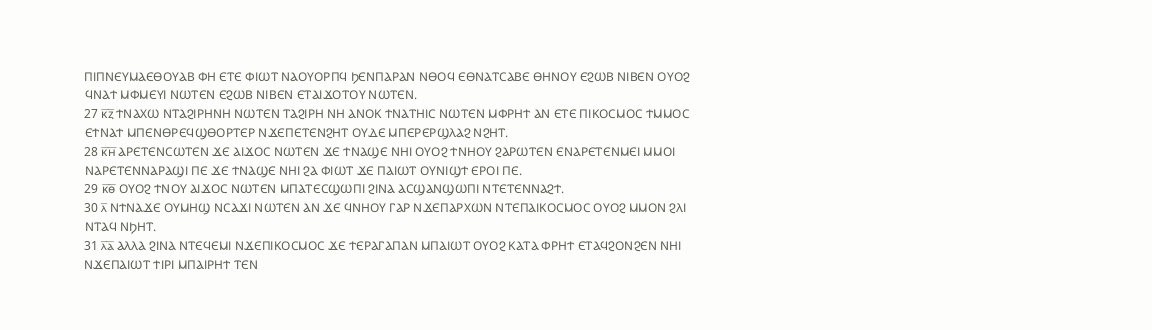ⲠⲒⲠⲚⲈⲨⲘⲀⲈⲐⲞⲨⲀⲂ ⲪⲎ ⲈⲦⲈ ⲪⲒⲰⲦ ⲚⲀⲞⲨⲞⲢⲠϤ ϦⲈⲚⲠⲀⲢⲀⲚ ⲚⲐⲞϤ ⲈⲐⲚⲀⲦⲤⲀⲂⲈ ⲐⲎⲚⲞⲨ ⲈϨⲰⲂ ⲚⲒⲂⲈⲚ ⲞⲨⲞϨ ϤⲚⲀϮ ⲘⲪⲘⲈⲨⲒ ⲚⲰⲦⲈⲚ ⲈϨⲰⲂ ⲚⲒⲂⲈⲚ ⲈⲦⲀⲒϪⲞⲦⲞⲨ ⲚⲰⲦⲈⲚ.
27 ⲕ̅ⲍ̅ ϮⲚⲀⲬⲰ ⲚⲦⲀϨⲒⲢⲎⲚⲎ ⲚⲰⲦⲈⲚ ⲦⲀϨⲒⲢⲎ ⲚⲎ ⲀⲚⲞⲔ ϮⲚⲀⲦⲎⲒⲤ ⲚⲰⲦⲈⲚ ⲘⲪⲢⲎϮ ⲀⲚ ⲈⲦⲈ ⲠⲒⲔⲞⲤⲘⲞⲤ ϮⲘⲘⲞⲤ ⲈϮⲚⲀϮ ⲘⲠⲈⲚⲐⲢⲈϤϢⲐⲞⲢⲦⲈⲢ ⲚϪⲈⲠⲈⲦⲈⲚϨⲎⲦ ⲞⲨⲆⲈ ⲘⲠⲈⲢⲈⲢϢⲖⲀϨ ⲚϨⲎⲦ.
28 ⲕ̅ⲏ̅ ⲀⲢⲈⲦⲈⲚⲤⲰⲦⲈⲚ ϪⲈ ⲀⲒϪⲞⲤ ⲚⲰⲦⲈⲚ ϪⲈ ϮⲚⲀϢⲈ ⲚⲎⲒ ⲞⲨⲞϨ ϮⲚⲎⲞⲨ ϨⲀⲢⲰⲦⲈⲚ ⲈⲚⲀⲢⲈⲦⲈⲚⲘⲈⲒ ⲘⲘⲞⲒ ⲚⲀⲢⲈⲦⲈⲚⲚⲀⲢⲀϢⲒ ⲠⲈ ϪⲈ ϮⲚⲀϢⲈ ⲚⲎⲒ ϨⲀ ⲪⲒⲰⲦ ϪⲈ ⲠⲀⲒⲰⲦ ⲞⲨⲚⲒϢϮ ⲈⲢⲞⲒ ⲠⲈ.
29 ⲕ̅ⲑ̅ ⲞⲨⲞϨ ϮⲚⲞⲨ ⲀⲒϪⲞⲤ ⲚⲰⲦⲈⲚ ⲘⲠⲀⲦⲈⲤϢⲰⲠⲒ ϨⲒⲚⲀ ⲀⲤϢⲀⲚϢⲰⲠⲒ ⲚⲦⲈⲦⲈⲚⲚⲀϨϮ.
30 ⲗ̅ ⲚϮⲚⲀϪⲈ ⲞⲨⲘⲎϢ ⲚⲤⲀϪⲒ ⲚⲰⲦⲈⲚ ⲀⲚ ϪⲈ ϤⲚⲎⲞⲨ ⲄⲀⲢ ⲚϪⲈⲠⲀⲢⲬⲰⲚ ⲚⲦⲈⲠⲀⲒⲔⲞⲤⲘⲞⲤ ⲞⲨⲞϨ ⲘⲘⲞⲚ ϨⲖⲒ ⲚⲦⲀϤ ⲚϦⲎⲦ.
31 ⲗ̅ⲁ̅ ⲀⲖⲖⲀ ϨⲒⲚⲀ ⲚⲦⲈϤⲈⲘⲒ ⲚϪⲈⲠⲒⲔⲞⲤⲘⲞⲤ ϪⲈ ϮⲈⲢⲀⲄⲀⲠⲀⲚ ⲘⲠⲀⲒⲰⲦ ⲞⲨⲞϨ ⲔⲀⲦⲀ ⲪⲢⲎϮ ⲈⲦⲀϤϨⲞⲚϨⲈⲚ ⲚⲎⲒ ⲚϪⲈⲠⲀⲒⲰⲦ ϮⲒⲢⲒ ⲘⲠⲀⲒⲢⲎϮ ⲦⲈⲚ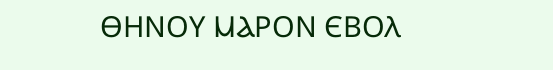ⲐⲎⲚⲞⲨ ⲘⲀⲢⲞⲚ ⲈⲂⲞⲖ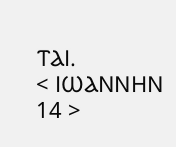ⲦⲀⲒ.
< ⲒⲰⲀⲚⲚⲎⲚ 14 >